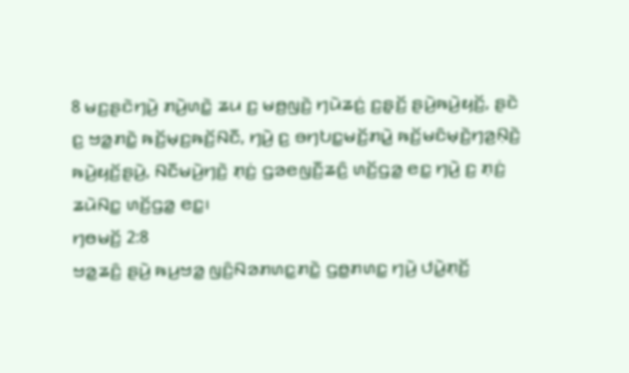8 ꤗꤢ꤬ꤔꤢꤧꤚꤣꤧ꤬ ꤊꤣꤧ꤬ꤛꤢꤧ꤭ ꤘꤣ ꤢ꤬ ꤗꤥ꤬ꤜꤢꤧ꤬ ꤚꤣꤧꤘꤢꤦ꤬ ꤢ꤬ꤔ꤫ꤢꤩ꤬ ꤔꤣꤧ꤬ꤒꤣꤧ꤬ꤟꤢꤩ꤬, ꤔꤢꤧ ꤢ꤬ ꤠꤤ꤭ꤊꤢꤧ꤭ ꤒꤢꤩ꤬ꤗ꤫ꤢ꤬ꤒꤢꤩ꤬ꤡꤢꤪ, ꤚꤣꤧ꤬ ꤢ꤬ ꤋꤚꤝꤢ꤭ꤗꤢꤩ꤬ꤊꤣꤧ꤭ ꤒꤢꤩ꤬ꤗꤢꤨꤗ꤫ꤢꤧ꤬ꤚꤤ꤬ꤡ꤫ꤢꤧ꤬ ꤒꤣꤧ꤬ꤟꤢꤩ꤬ꤔꤣꤧ꤬, ꤡꤢꤪꤗꤣꤧ꤬ꤚꤢꤧ꤬ ꤊ꤫ꤢꤦ꤬ ꤞꤤꤕꤜꤢꤪ꤬ꤘꤢꤨ꤬ ꤛꤢꤩ꤬ꤞꤤ꤭ ꤕꤢ꤭ ꤚꤣꤧ꤬ ꤢ꤬ ꤊ꤫ꤢꤦ꤬ ꤘꤣꤧꤡꤢ꤭ ꤛꤢꤩ꤬ꤞꤤ꤭ ꤕꤢ꤭꤯
ꤚꤥꤗꤢꤩ꤬ 2:8
ꤠꤤ꤭ꤘꤢꤨ꤬ ꤔꤣꤧ꤬ ꤒꤣ꤬ꤠꤤ꤭ ꤜꤢꤨ꤬ꤡꤤꤊꤛꤢ꤭ꤊꤢꤧ꤭ ꤞꤥ꤭ꤊꤛꤢ꤭ ꤚꤣꤧ꤬ ꤓꤣꤧ꤭ꤊ꤫ꤢꤩ꤬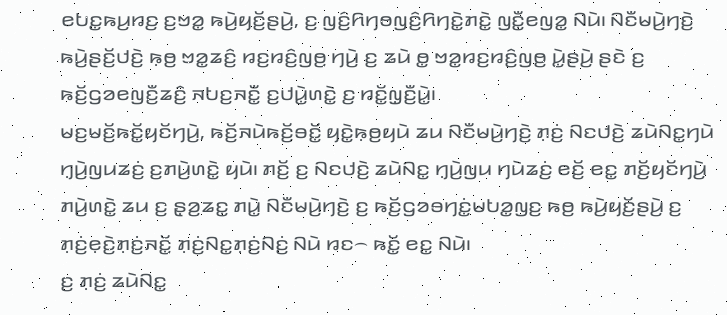ꤕꤝꤢ꤭ꤒꤣ꤬ꤙꤢ꤬ ꤢ꤬ꤠꤤ꤭ ꤒꤣꤧ꤬ꤟꤢꤩ꤬ꤔꤣꤧ꤬, ꤢ꤬ ꤜꤢꤨ꤬ꤖꤚꤥꤜꤢꤨ꤬ꤖꤚꤢꤧ꤭ꤊꤢꤧ꤭ ꤜꤢꤪ꤭ꤕꤜꤤ꤭ ꤡꤣꤧ꤯ ꤡꤢꤪꤗꤣꤧ꤬ꤚꤢꤧ꤬ ꤒꤣꤧ꤬ꤔꤢꤩ꤬ꤓꤢꤧ꤬ ꤒ꤫ꤥ꤬ ꤠꤤ꤭ꤘꤢꤨ꤬ ꤙꤢ꤬ꤙꤢꤨ꤬ꤜꤥ꤬ ꤚꤣꤧ꤬ ꤢ꤬ ꤘꤣꤧ ꤥ꤭ ꤠꤤ꤭ꤙꤢ꤬ꤙꤢꤨ꤬ꤜꤥ꤬ ꤣꤧ꤭ꤔꤣꤧ꤬ ꤔꤢꤧ ꤢ꤬ ꤒꤢꤩ꤬ꤞꤤꤕꤜꤢꤪ꤬ꤘꤢꤨ꤬ ꤏꤝꤢ꤬ꤏꤢꤪ꤭ ꤢ꤬ꤓꤣꤧ꤭ꤛꤢꤧ꤭ ꤢ꤬ ꤙꤢꤩ꤭ꤜ꤫ꤢꤪ꤬ꤣꤧ꤭꤯
ꤗꤢ꤬ꤗꤢꤩ꤬ꤒꤢꤩ꤭ꤟꤢꤩꤚꤣꤧ꤬, ꤒꤢꤩ꤬ꤏꤣꤧꤒꤢꤩ꤬ꤋꤢꤩ꤭ ꤟꤢꤧ꤭ꤒ꤫ꤥ꤬ꤟꤣꤧ ꤘꤣ ꤡꤢꤪꤗꤣꤧ꤬ꤚꤢꤧ꤬ ꤊ꤫ꤢꤦ꤬ ꤡꤢꤓꤢꤧ꤬ ꤘꤣꤧꤡꤢ꤭ꤚꤣꤧ ꤚ꤫ꤣꤧ꤬ꤜꤣꤘꤢꤦ꤬ ꤢ꤬ꤊꤣꤧ꤬ꤛꤢꤧ꤭ ꤟꤣꤧ꤯ ꤊꤢꤩ꤬ ꤢ꤬ ꤡꤢꤓꤢꤧ꤬ ꤘꤣꤧꤡꤢ꤭ ꤚ꤫ꤣꤧ꤬ꤜꤣ ꤚꤣꤧꤘꤢꤦ꤬ ꤕꤢꤩ꤬ ꤕꤢ꤭ ꤊꤢꤩ꤬ꤟꤢꤩꤚꤣꤧ꤬ ꤊꤣꤧ꤬ꤛꤢꤧ꤭ ꤘꤣ ꤢ꤬ ꤔ꤫ꤤ꤬ꤘꤢ꤭ ꤊꤣꤧ꤭ ꤡꤢꤪꤗꤣꤧ꤬ꤚꤢꤧ꤬ ꤢ꤬ ꤒꤢꤩ꤬ꤞꤤꤋꤚꤢꤦ꤭ꤗꤝꤤ꤭ꤜꤢ꤬ ꤒꤥ꤬ ꤒꤣꤧ꤬ꤟꤢꤩ꤬ꤔꤣꤧ꤬ ꤢ꤬ ꤊ꤫ꤢꤦ꤬ꤕ꤫ꤢꤧ꤬ꤊ꤫ꤢꤦ꤬ꤏꤢꤩ꤭ ꤊ꤫ꤢꤦ꤬ꤡꤢ꤭ꤊ꤫ꤢꤦ꤬ꤡꤢꤦ꤬ ꤡꤣꤧ ꤙꤢ꤮ ꤒꤢꤩ꤭ ꤕꤢ꤭ ꤡꤣꤧ꤯
ꤢ꤬ ꤊ꤫ꤢꤦ꤬ ꤘꤣꤧꤡꤢ꤭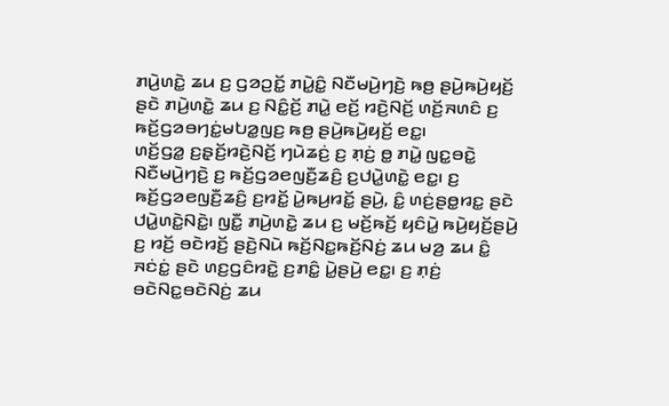ꤊꤣꤧ꤬ꤛꤢꤧ꤭ ꤘꤣ ꤢ꤬ ꤞꤤꤑꤢꤩ꤭ ꤊꤣꤧ꤭ꤢꤨ꤭ ꤡꤢꤪꤗꤣꤧ꤬ꤚꤢꤧ꤬ ꤒꤥ꤬ ꤔꤣꤧ꤬ꤒꤣꤧ꤬ꤟꤢꤩ꤬ ꤔꤢꤧ ꤊꤣꤧ꤬ꤛꤢꤧ꤭ ꤘꤣ ꤢ꤬ ꤡꤢꤨ꤭ꤢꤩ꤬ ꤊꤣꤧ꤭ ꤕꤢꤩ꤬ ꤙꤢꤧ꤬ꤡꤢꤩ꤬ ꤛꤢꤩ꤬ꤏꤛꤢꤨ ꤢ꤬ ꤒꤢꤩ꤬ꤞꤤꤋꤚꤢꤦ꤭ꤗꤝꤤ꤭ꤜꤢ꤬ ꤒꤥ꤬ ꤔꤣꤧ꤬ꤒꤣꤧ꤬ꤟꤢꤩ꤬ ꤕꤢ꤭꤯
ꤛꤢꤩ꤬ꤞꤤ꤭ ꤢ꤬ꤔ꤫ꤢꤩ꤬ꤙꤢꤧ꤬ꤡꤢꤩ꤬ ꤚꤣꤧꤘꤢꤦ꤬ ꤢ꤬ ꤊ꤫ꤢꤦ꤬ ꤥ꤭ ꤊꤣꤧ꤭ ꤜꤢ꤭ꤋꤢꤧ꤭ ꤡꤢꤪꤗꤣꤧ꤬ꤚꤢꤧ꤬ ꤢ꤬ ꤒꤢꤩ꤬ꤞꤤꤕꤜꤢꤪ꤬ꤘꤢꤨ꤬ ꤢ꤬ꤓꤣꤧ꤭ꤛꤢꤧ꤭ ꤕꤢ꤭꤯ ꤢ꤬ ꤒꤢꤩ꤬ꤞꤤꤕꤜꤢꤪ꤬ꤘꤢꤨ꤬ ꤢ꤬ꤙꤢꤩ꤭ ꤣꤧ꤭ꤒꤣ꤬ꤙꤢꤩ꤭ ꤔꤣꤧ꤬, ꤢꤨ꤭ ꤛꤢꤦ꤬ꤔꤥ꤭ꤙꤢ꤭ ꤔꤢꤧ ꤓꤣꤧ꤭ꤛꤢꤧ꤭ꤡꤢꤧ꤭꤯ ꤜꤢꤪ꤭ ꤊꤣꤧ꤬ꤛꤢꤧ꤭ ꤘꤣ ꤢ꤬ ꤗꤢꤩ꤬ꤒꤢꤩ꤬ ꤟꤢꤨꤣꤧ꤭ ꤒꤣꤧ꤬ꤟꤢꤩ꤬ꤔꤣꤧ꤬ ꤢ꤬ ꤙꤢꤩ꤬ ꤋꤢꤧꤙꤢꤩ꤬ ꤔꤢꤧ꤬ꤡꤣꤧ ꤒꤢꤩ꤬ꤡꤢ꤭ꤒꤢꤩ꤬ꤡꤢꤦ꤬ ꤘꤣ ꤗꤤ꤬ ꤘꤣ ꤢꤨ꤭ ꤏꤢꤦꤢꤦ꤭ ꤔꤢꤧ ꤛꤢ꤬ꤞꤢꤨꤙꤢꤧ꤭ ꤢ꤬ꤊꤢꤨ꤭ ꤣꤧ꤭ꤔꤣꤧ꤬ ꤕꤢ꤭꤯ ꤢ꤬ ꤊ꤫ꤢꤦ꤬ ꤋꤢꤧꤡꤢ꤭ꤋꤢꤧꤡꤢꤦ꤬ ꤘꤣ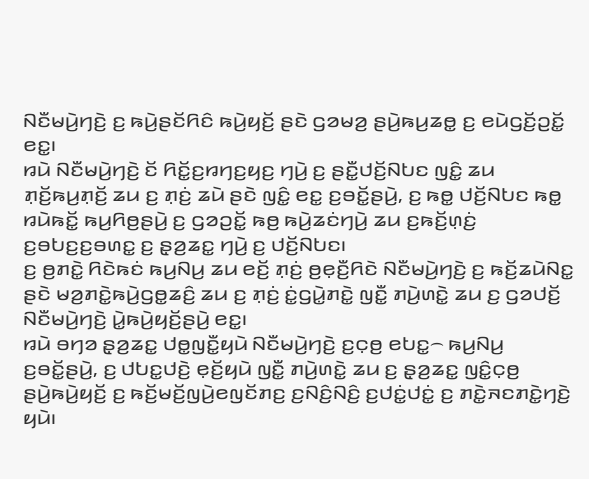ꤡꤢꤪꤗꤣꤧ꤬ꤚꤢꤧ꤬ ꤢ꤬ ꤒꤣꤧ꤬ꤔꤢꤩꤖꤢꤨ ꤒꤣꤧ꤬ꤟꤢꤩ꤬ ꤔꤢꤧ ꤞꤤꤗꤤ꤬ ꤔꤣꤧ꤬ꤒꤣ꤬ꤘꤥ꤭ ꤢ꤬ ꤕꤣꤧꤞꤢꤩ꤬ꤑꤢꤩ꤭ ꤕꤢ꤭꤯
ꤙꤣꤧ ꤡꤢꤪꤗꤣꤧ꤬ꤚꤢꤧ꤬ ꤢꤩ ꤖꤢꤩ꤭ꤢ꤬ꤙꤚꤢ꤬ꤟꤢ꤬ ꤚꤣꤧ꤬ ꤢ꤬ ꤔꤢꤪ꤭ꤓꤢꤩ꤬ꤡꤝꤢ ꤜꤢꤨ꤭ ꤘꤣ ꤊ꤫ꤢꤩ꤬ꤒꤣ꤬ꤊ꤫ꤢꤩ꤬ ꤘꤣ ꤢ꤬ ꤊ꤫ꤢꤦ꤬ ꤘꤣꤧ ꤔꤢꤧ ꤜꤢꤨ꤭ ꤕꤢ꤭ ꤢ꤬ꤋꤢꤩ꤭ꤔꤣꤧ꤬, ꤢ꤬ ꤒꤥ꤭ ꤓꤢꤩ꤬ꤡꤝꤢ ꤒꤥ꤭ ꤙꤣꤧꤒꤢꤩ꤭ ꤒꤣ꤬ꤖꤥ꤬ꤔꤣꤧ꤬ ꤢ꤬ ꤞꤤꤑꤢꤩ꤭ ꤒꤥ꤬ ꤒꤣꤧ꤬ꤘꤢꤦꤚꤣꤧ꤬ ꤘꤣ ꤢ꤬ꤒꤢꤩ꤬ꤛ꤫ꤢꤦ꤬ ꤢ꤬ꤋꤝꤢ꤬ꤢ꤬ꤋꤛꤢ꤭ ꤢ꤬ ꤔ꤫ꤤ꤬ꤘꤢ꤭ ꤚꤣꤧ꤬ ꤢ꤬ ꤓꤢꤩ꤬ꤡꤝꤢ꤯
ꤢ꤬ ꤥ꤬ꤊꤢꤧ꤭ ꤖꤢꤧꤒꤢꤦ ꤒꤣ꤬ꤡꤣ꤬ ꤘꤣ ꤕꤢꤩ꤬ ꤊ꤫ꤢꤦ꤬ ꤥ꤬ꤕ꤫ꤢꤪ꤬ꤖꤢꤧ ꤡꤢꤪꤗꤣꤧ꤬ꤚꤢꤧ꤬ ꤢ꤬ ꤒꤢꤩ꤬ꤘꤣꤧꤡꤢ꤭ ꤔꤢꤧ ꤗꤤ꤬ꤊꤢꤧ꤭ꤒꤣꤧ꤬ꤞꤥ꤭ꤘꤢꤨ꤬ ꤘꤣ ꤢ꤬ ꤊ꤫ꤢꤦ꤬ ꤢꤦ꤭ꤞꤣꤧ꤭ꤊꤢꤧ꤭ ꤜꤢꤪ꤭ ꤊꤣꤧ꤬ꤛꤢꤧ꤭ ꤘꤣ ꤢ꤬ ꤞꤤꤓꤢꤩ꤬ ꤡꤢꤪꤗꤣꤧ꤬ꤚꤢꤧ꤬ ꤣꤧ꤭ꤒꤣꤧ꤬ꤟꤢꤩ꤬ꤔꤣꤧ꤬ ꤕꤢ꤭꤯
ꤙꤣꤧ ꤋꤚꤤ ꤔ꤫ꤤ꤬ꤘꤢ꤭ ꤓꤥ꤭ꤜꤢꤪ꤭ꤟꤣꤧ ꤡꤢꤪꤗꤣꤧ꤬ꤚꤢꤧ꤬ ꤢ꤬ꤍ꤫ꤥ꤬ ꤕꤝꤢ꤭꤮ ꤒꤣ꤬ꤡꤣ꤬ ꤢ꤬ꤋꤢꤩ꤭ꤔꤣꤧ꤬, ꤢ꤬ ꤓꤝꤢ꤭ꤓꤢꤧ꤬ ꤕ꤫ꤢꤩ꤬ꤟꤣꤧ ꤜꤢꤪ꤭ ꤊꤣꤧ꤬ꤛꤢꤧ꤭ ꤘꤣ ꤢ꤬ ꤔ꤫ꤤ꤬ꤘꤢ꤭ ꤜꤢꤨ꤭ꤍ꤫ꤥ꤬ ꤔꤣꤧ꤬ꤒꤣꤧ꤬ꤟꤢꤩ꤬ ꤢ꤬ ꤒꤢꤩ꤬ꤗꤢꤩ꤬ꤜꤣꤧ꤬ꤕꤜꤢꤩꤊꤢ꤬ ꤢ꤬ꤡꤢꤨ꤬ꤡꤢꤨ꤬ ꤢ꤬ꤓꤢꤦ꤭ꤓꤢꤦ꤭ ꤢ꤬ ꤊꤢꤧ꤭ꤏꤢꤊꤢꤧ꤭ꤚꤢꤧ꤬ ꤟꤣꤧ꤯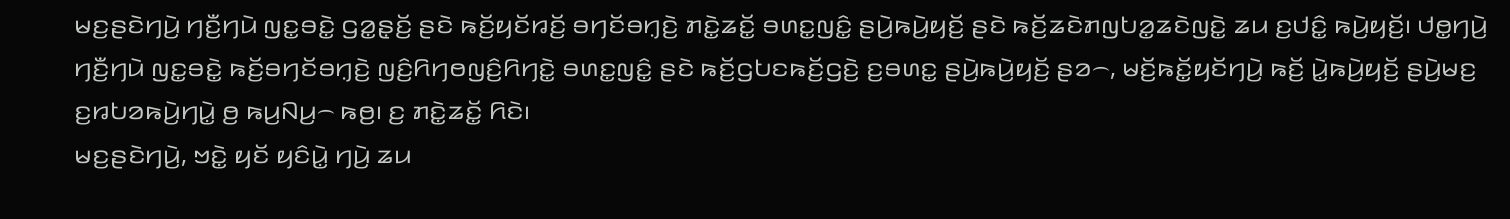ꤗꤢ꤬ꤔꤢꤧꤚꤣꤧ꤬ ꤚꤢꤪ꤬ꤚꤣꤧ ꤜꤢ꤭ꤋꤢꤧ꤭ ꤞꤤ꤭ꤔ꤫ꤢꤩ꤬ ꤔꤢꤧ ꤒꤢꤩ꤬ꤟꤢꤩꤙꤢꤩ꤬ ꤋꤚꤢꤩꤋꤚ꤫ꤢꤧ꤬ ꤊꤢꤧ꤭ꤘꤢꤩ꤭ ꤋꤛꤢ꤭ꤜꤢꤨ꤭ ꤔꤣꤧ꤬ꤒꤣꤧ꤬ꤟꤢꤩ꤬ ꤔꤢꤧ ꤒꤢꤩ꤬ꤘꤢꤧꤊꤜꤝꤤ꤭ꤘꤢꤧꤜꤢꤧ꤭ ꤘꤣ ꤢ꤬ꤓꤢꤨ꤭ ꤒꤣꤧ꤬ꤟꤢꤩ꤬꤯ ꤓꤥ꤭ꤚꤣꤧ꤬ ꤚꤢꤪ꤬ꤚꤣꤧ ꤜꤢ꤭ꤋꤢꤧ꤭ ꤒꤢꤩ꤬ꤋꤚꤢꤩꤋꤚ꤫ꤢꤧ꤬ ꤜꤢꤨ꤬ꤖꤚꤥꤜꤢꤨ꤬ꤖꤚꤢꤧ꤭ ꤋꤛꤢ꤭ꤜꤢꤨ꤭ ꤔꤢꤧ ꤒꤢꤩ꤬ꤞꤝꤢꤒꤢꤩ꤬ꤞꤢꤧ꤬ ꤢ꤬ꤋꤛꤢ꤭ ꤔꤣꤧ꤬ꤒꤣꤧ꤬ꤟꤢꤩ꤬ ꤔꤤ꤮, ꤗꤢꤩ꤬ꤒꤢꤩ꤭ꤟꤢꤩꤚꤣꤧ꤬ ꤒꤢꤩ꤬ ꤣꤧ꤭ꤒꤣꤧ꤬ꤟꤢꤩ꤬ ꤔꤣꤧ꤬ꤗꤢ꤬ ꤢ꤬ꤙꤝꤤꤒꤣꤧ꤬ꤚꤣꤧ꤭ ꤥ꤬ ꤒꤣ꤬ꤡꤣ꤬꤮ ꤒꤥ꤬꤯ ꤢ꤬ ꤊꤢꤧ꤭ꤘꤢꤩ꤭ ꤖꤢꤧ꤯
ꤗꤢ꤬ꤔꤢꤧꤚꤣꤧ꤬, ꤠꤢꤧ꤭ ꤟꤢꤩ ꤟꤢꤨꤣꤧ꤭ ꤚꤣꤧ꤬ ꤘꤣ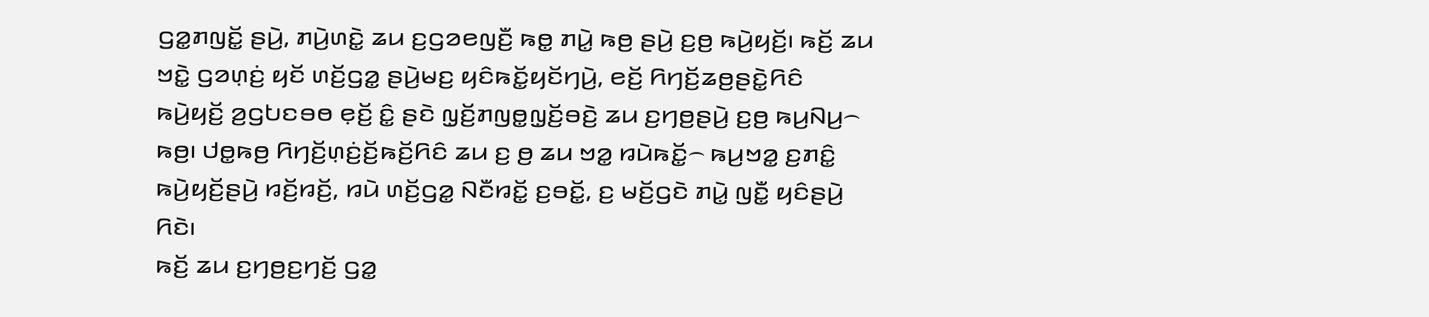ꤞꤤ꤭ꤊꤜꤢꤩ꤭ ꤔꤣꤧ꤬, ꤊꤣꤧ꤬ꤛꤢꤧ꤭ ꤘꤣ ꤢ꤬ꤞꤤꤕꤜꤢꤪ꤬ ꤒꤥ꤭ ꤊꤣꤧ꤭ ꤒꤥ꤬ ꤔꤣꤧ꤬ ꤢ꤬ꤥ꤬ ꤒꤣꤧ꤬ꤟꤢꤩ꤬꤯ ꤒꤢꤩ꤬ ꤘꤣ ꤠꤢꤧ꤭ ꤞꤤꤛ꤫ꤢꤦ꤬ ꤟꤢꤩ ꤛꤢꤩ꤬ꤞꤤ꤭ ꤔꤣꤧ꤬ꤗꤢ꤬ ꤟꤢꤨꤒꤢꤩ꤭ꤟꤢꤩꤚꤣꤧ꤬, ꤕꤢꤩ꤬ ꤖꤚꤢꤩ꤬ꤘꤥ꤬ꤔꤢꤧ꤭ꤖꤢꤨ ꤒꤣꤧ꤬ꤟꤢꤩ꤬ ꤤ꤬ꤞꤝꤢꤋꤥ ꤕ꤫ꤢꤩ꤬ ꤢꤨ꤭ ꤔꤢꤧ ꤜ꤫ꤢꤩ꤬ꤊꤜꤥ꤭ꤜ꤫ꤢꤩ꤬ꤋꤢꤧ꤬ ꤘꤣ ꤢ꤬ꤚꤥ꤬ꤔꤣꤧ꤬ ꤢ꤬ꤥ꤬ ꤒꤣ꤬ꤡꤣ꤬꤮ ꤒꤥ꤬꤯ ꤓꤥ꤭ꤒꤥ꤬ ꤖꤚꤢꤩ꤬ꤛ꤫ꤢꤦ꤬ꤢꤩ꤬ꤒꤢꤩ꤬ꤖꤢꤨ ꤘꤣ ꤢ꤬ ꤥ꤬ ꤘꤣ ꤠꤤ꤭ ꤙꤣꤧꤒꤢꤩ꤭꤮ ꤒꤣ꤬ꤠꤤ꤭ ꤢ꤬ꤊꤢꤨ꤭ ꤒꤣꤧ꤬ꤟꤢꤩ꤬ꤔꤣꤧ꤬ ꤙꤢꤩ꤬ꤙꤢꤩ꤬, ꤙꤣꤧ ꤛꤢꤩ꤬ꤞꤤ꤭ ꤡꤢꤪꤙꤢꤩ꤭ ꤢ꤬ꤋꤢꤩ꤭, ꤢ꤬ ꤗꤢꤩ꤬ꤞꤢꤧ ꤊꤣꤧ꤭ ꤜꤢꤪ꤭ ꤟꤢꤨꤔꤣꤧ꤬ ꤖꤢꤧ꤯
ꤒꤢꤩ꤬ ꤘꤣ ꤢ꤬ꤚꤥ꤬ꤢ꤬ꤚꤢꤩ꤬ ꤞꤤ꤭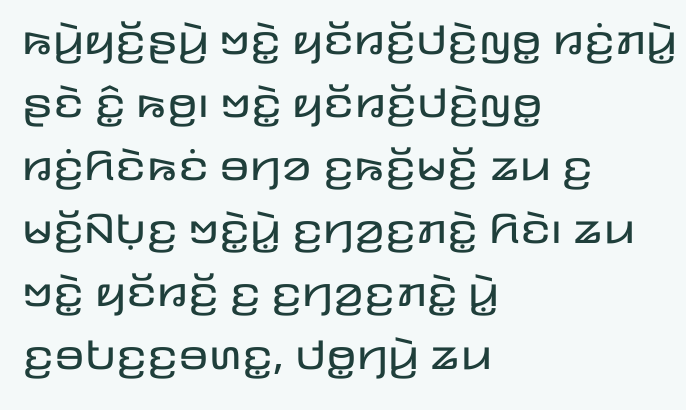ꤒꤣꤧ꤬ꤟꤢꤩ꤬ꤔꤣꤧ꤬ ꤠꤢꤧ꤭ ꤟꤢꤩꤙꤢꤩ꤬ꤓꤢꤧ꤬ꤜꤥ꤭ ꤙꤢꤦ꤬ꤊꤣꤧ꤭ ꤔꤢꤧ ꤢꤨ꤭ ꤒꤥ꤬꤯ ꤠꤢꤧ꤭ ꤟꤢꤩꤙꤢꤩ꤬ꤓꤢꤧ꤬ꤜꤥ꤭ ꤙꤢꤦ꤬ꤖꤢꤧꤒꤢꤦ ꤋꤚꤤ ꤢ꤬ꤒꤢꤩ꤬ꤗꤢꤩ꤬ ꤘꤣ ꤢ꤬ ꤗꤢꤩ꤬ꤡꤝ꤫ꤢ꤬ ꤠꤢꤧ꤭ꤣꤧ꤭ ꤢ꤬ꤚꤤ꤬ꤢ꤬ꤊꤢꤧ꤭ ꤖꤢꤧ꤯ ꤘꤣ ꤠꤢꤧ꤭ ꤟꤢꤩꤙꤢꤩ꤬ ꤢ꤬ ꤢ꤬ꤚꤤ꤬ꤢ꤬ꤊꤢꤧ꤭ ꤣꤧ꤭ ꤢ꤬ꤋꤝꤢ꤬ꤢ꤬ꤋꤛꤢ꤭, ꤓꤥ꤭ꤚꤣꤧ꤬ ꤘꤣ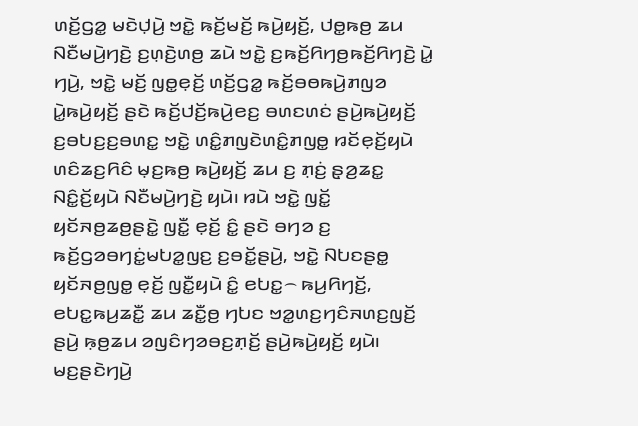ꤛꤢꤩ꤬ꤞꤤ꤭ ꤗꤢꤧꤓ꤫ꤣꤧ꤬ ꤠꤢꤧ꤭ ꤒꤢꤩ꤬ꤗꤢꤩ꤬ ꤒꤣꤧ꤬ꤟꤢꤩ꤬, ꤓꤥ꤭ꤒꤥ꤬ ꤘꤣ ꤡꤢꤪꤗꤣꤧ꤬ꤚꤢꤧ꤬ ꤢ꤬ꤛ꤫ꤢꤧ꤬ꤛꤥ꤬ ꤘꤣꤧ ꤠꤢꤧ꤭ ꤢ꤬ꤒꤢꤩ꤬ꤖꤚꤥ꤬ꤒꤢꤩ꤬ꤖꤚꤢꤧ꤬ ꤣꤧ꤭ ꤚꤣꤧ꤬, ꤠꤢꤧ꤭ ꤗꤢꤩ꤬ ꤜꤥ꤭ꤕ꤫ꤢꤩ꤬ ꤛꤢꤩ꤬ꤞꤤ꤭ ꤒꤢꤩ꤬ꤋꤥꤒꤣꤧ꤬ꤊꤜꤤ ꤣꤧ꤭ꤒꤣꤧ꤬ꤟꤢꤩ꤬ ꤔꤢꤧ ꤒꤢꤩ꤬ꤓꤢꤩ꤬ꤒꤣꤧ꤬ꤕꤢ꤬ ꤋꤛꤢꤛꤢꤦ ꤔꤣꤧ꤬ꤒꤣꤧ꤬ꤟꤢꤩ꤬ ꤢ꤬ꤋꤝꤢ꤬ꤢ꤬ꤋꤛꤢ꤭ ꤠꤢꤧ꤭ ꤛꤢꤨ꤭ꤊꤜꤢꤧꤛꤢꤨ꤭ꤊꤜꤥ꤭ ꤙꤢꤩꤕ꤫ꤢꤩ꤬ꤟꤣꤧ ꤛꤢꤨꤘꤢ꤬ꤖꤢꤨ ꤗ꤫ꤢ꤬ꤒꤥ꤬ ꤒꤣꤧ꤬ꤟꤢꤩ꤬ ꤘꤣ ꤢ꤬ ꤊ꤫ꤢꤦ꤬ ꤔ꤫ꤤ꤬ꤘꤢ꤭ ꤡꤢꤨ꤭ꤢꤩ꤬ꤟꤣꤧ ꤡꤢꤪꤗꤣꤧ꤬ꤚꤢꤧ꤬ ꤟꤣꤧ꤯ ꤙꤣꤧ ꤠꤢꤧ꤭ ꤜꤢꤩ꤭ ꤟꤢꤩꤏꤥ꤬ꤘꤥ꤬ꤔꤢꤧ꤭ ꤜꤢꤪ꤭ ꤕ꤫ꤢꤩ꤬ ꤢꤨ꤭ ꤔꤢꤧ ꤋꤚꤤ ꤢ꤬ ꤒꤢꤩ꤬ꤞꤤꤋꤚꤢꤦ꤭ꤗꤝꤤ꤭ꤜꤢ꤬ ꤢ꤬ꤋꤢꤩ꤭ꤔꤣꤧ꤬, ꤠꤢꤧ꤭ ꤡꤝꤢꤔꤥ꤭ ꤟꤢꤩꤏꤥ꤬ꤜꤥ꤭ ꤕ꤫ꤢꤩ꤬ ꤜꤢꤪ꤭ꤟꤣꤧ ꤢꤨ꤭ ꤕꤝꤢ꤭꤮ ꤒꤣ꤬ꤖꤚꤢꤩ꤬, ꤕꤝꤢ꤭ꤒꤣ꤬ꤘꤢꤪ꤭ ꤘꤣ ꤘꤢꤪ꤭ꤥ꤬ ꤚꤝꤢ ꤠꤤ꤭ꤛꤢ꤬ꤚꤢꤨꤏꤛꤢ꤬ꤜꤢꤩ꤬ ꤔꤣꤧ꤬ ꤒ꤫ꤥ꤬ꤘꤣ ꤤꤜꤢꤨꤚꤤꤋꤢ꤬ꤊ꤫ꤢꤩ꤬ ꤔꤣꤧ꤬ꤒꤣꤧ꤬ꤟꤢꤩ꤬ ꤟꤣꤧ꤯
ꤗꤢ꤬ꤔꤢꤧꤚꤣꤧ꤬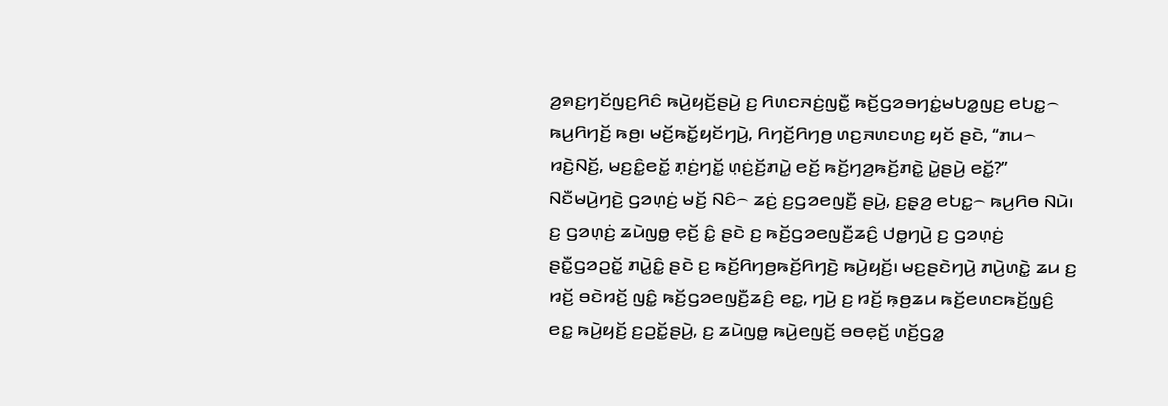ꤤ꤬ꤎꤢ꤬ꤚꤢꤩꤜꤢ꤬ꤖꤢꤨ ꤒꤣꤧ꤬ꤟꤢꤩ꤬ꤔꤣꤧ꤬ ꤢ꤬ ꤖꤛꤢꤏꤢꤦ꤬ꤜꤢꤪ꤭ ꤒꤢꤩ꤬ꤞꤤꤋꤚꤢꤦ꤭ꤗꤝꤤ꤭ꤜꤢ꤬ ꤕꤝꤢ꤭꤮ ꤒꤣ꤬ꤖꤚꤢꤩ꤬ ꤒꤥ꤬꤯ ꤗꤢꤩ꤬ꤒꤢꤩ꤭ꤟꤢꤩꤚꤣꤧ꤬, ꤖꤚꤢꤩ꤬ꤖꤚꤥ꤬ ꤛꤢ꤬ꤏꤛꤢꤛꤢ꤬ ꤟꤢꤩ ꤔꤢꤧ, “ꤊꤣ꤮ ꤙꤢꤧ꤬ꤡꤢꤩ꤬, ꤗꤢ꤬ꤢꤨ꤭ꤕꤢꤩ꤭ ꤊ꤫ꤢꤦ꤬ꤚꤢꤩ꤭ ꤛ꤫ꤢꤦ꤬ꤢꤩ꤬ꤊꤣꤧ꤭ ꤕꤢꤩ꤬ ꤒꤢꤩ꤬ꤚꤤ꤬ꤒꤢꤩ꤬ꤊꤢꤧ꤭ ꤣꤧ꤭ꤔꤣꤧ꤬ ꤕꤢꤩ꤭?”
ꤡꤢꤪꤗꤣꤧ꤬ꤚꤢꤧ꤬ ꤞꤤꤛ꤫ꤢꤦ꤬ ꤗꤢꤩ꤬ ꤡꤢꤨ꤮ ꤘꤢꤦ꤬ ꤢ꤬ꤞꤤꤕꤜꤢꤪ꤬ ꤔꤣꤧ꤬, ꤢ꤬ꤔ꤫ꤤ꤬ ꤕꤝꤢ꤭꤮ ꤒꤣ꤬ꤖꤥ ꤡꤣꤧ꤯ ꤢ꤬ ꤞꤤꤛ꤫ꤢꤦ꤬ ꤘꤣꤧꤜꤥ꤭ ꤕ꤫ꤢꤩ꤬ ꤢꤨ꤭ ꤔꤢꤧ ꤢ꤬ ꤒꤢꤩ꤬ꤞꤤꤕꤜꤢꤪ꤬ꤘꤢꤨ꤬ ꤓꤥ꤭ꤚꤣꤧ꤬ ꤢ꤬ ꤞꤤꤛ꤫ꤢꤦ꤬ ꤔꤢꤪ꤭ꤞꤤꤑꤢꤩ꤭ ꤊꤣꤧ꤭ꤢꤨ꤭ ꤔꤢꤧ ꤢ꤬ ꤒꤢꤩ꤬ꤖꤚꤥ꤬ꤒꤢꤩ꤬ꤖꤚꤢꤧ꤬ ꤒꤣꤧ꤬ꤟꤢꤩ꤬꤯ ꤗꤢ꤬ꤔꤢꤧꤚꤣꤧ꤬ ꤊꤣꤧ꤬ꤛꤢꤧ꤭ ꤘꤣ ꤢ꤬ ꤙꤢꤩ꤬ ꤋꤢꤧꤙꤢꤩ꤬ ꤜꤢꤨ꤭ ꤒꤢꤩ꤬ꤞꤤꤕꤜꤢꤪ꤬ꤘꤢꤨ꤬ ꤕꤢ꤭, ꤚꤣꤧ꤬ ꤢ꤬ ꤙꤢꤩ꤬ ꤒ꤫ꤥ꤬ꤘꤣ ꤒꤢꤩ꤬ꤕꤛꤢꤒꤢꤩ꤬ꤜ꤫ꤢꤨ꤬ ꤕꤢ꤭ ꤒꤣꤧ꤬ꤟꤢꤩ꤬ ꤢ꤬ꤑꤢꤩ꤭ꤔꤣꤧ꤬, ꤢ꤬ ꤘꤣꤧꤜꤥ꤭ ꤒꤣꤧ꤬ꤕꤜꤢꤩ꤬ ꤋꤥꤕ꤫ꤢꤩ꤬ ꤛꤢꤩ꤬ꤞꤤ꤭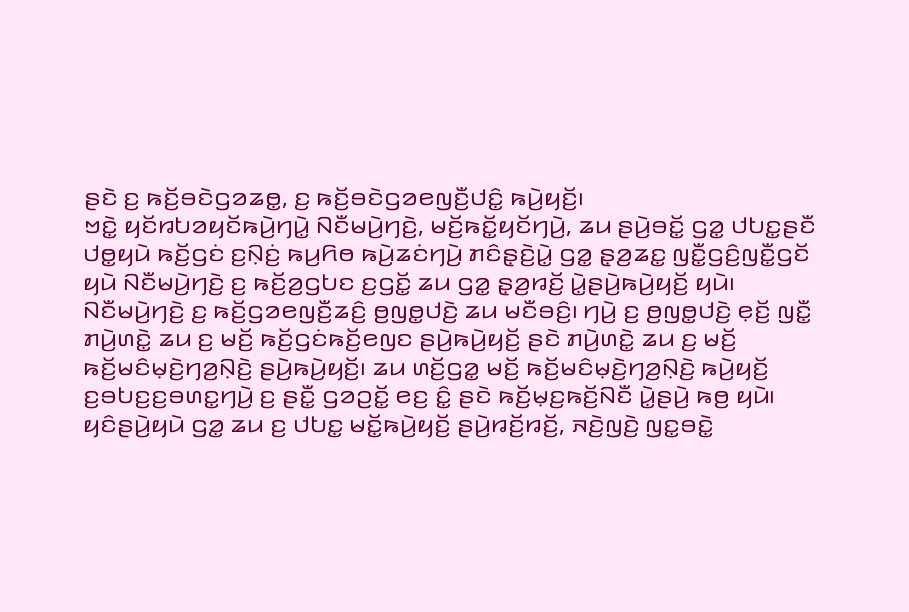ꤔꤢꤧ ꤢ꤬ ꤒꤢꤩ꤬ꤋꤢꤧꤞꤤꤘꤥ꤭, ꤢ꤬ ꤒꤢꤩ꤬ꤋꤢꤧꤞꤤꤕꤜꤢꤪ꤬ꤓꤢꤨ꤭ ꤒꤣꤧ꤬ꤟꤢꤩ꤬꤯
ꤠꤢꤧ꤭ ꤟꤢꤩꤙꤝꤤꤟꤢꤩꤒꤣꤧ꤬ꤚꤣꤧ꤭ ꤡꤢꤪꤗꤣꤧ꤬ꤚꤢꤧ꤬, ꤗꤢꤩ꤬ꤒꤢꤩ꤭ꤟꤢꤩꤚꤣꤧ꤬, ꤘꤣ ꤔꤣꤧ꤬ꤋꤢꤩ꤭ ꤞꤤ꤭ ꤓꤝꤢ꤭ꤔꤢꤪ ꤓꤥ꤭ꤟꤣꤧ ꤒꤢꤩ꤬ꤞꤢꤦ ꤢ꤬ꤡ꤫ꤢꤦ꤬ ꤒꤣ꤬ꤖꤥ ꤒꤣꤧ꤬ꤘꤢꤦꤚꤣꤧ꤬ ꤊꤢꤨꤔ꤫ꤢꤧ꤬ꤣꤧ꤭ ꤞꤤ꤭ ꤔ꤫ꤤ꤬ꤘꤢ꤭ ꤜꤢꤪ꤭ꤞꤢꤨ꤬ꤜꤢꤪ꤭ꤞꤢꤩ ꤟꤣꤧ ꤡꤢꤪꤗꤣꤧ꤬ꤚꤢꤧ꤬ ꤢ꤬ ꤒꤢꤩ꤬ꤤ꤬ꤞꤝꤢ ꤢ꤬ꤞꤢꤩ꤭ ꤘꤣ ꤞꤤ꤭ ꤔ꤫ꤤ꤬ꤙꤢꤩ꤬ ꤣꤧ꤭ꤔꤣꤧ꤬ꤒꤣꤧ꤬ꤟꤢꤩ꤬ ꤟꤣꤧ꤯
ꤡꤢꤪꤗꤣꤧ꤬ꤚꤢꤧ꤬ ꤢ꤬ ꤒꤢꤩ꤬ꤞꤤꤕꤜꤢꤪ꤬ꤘꤢꤨ꤬ ꤥ꤬ꤜꤥ꤭ꤓꤢꤧ꤬ ꤘꤣ ꤗꤢꤪꤋꤢꤨ꤬꤯ ꤚꤣꤧ꤬ ꤢ꤬ ꤥ꤬ꤜꤥ꤭ꤓꤢꤧ꤬ ꤕ꤫ꤢꤩ꤬ ꤜꤢꤪ꤭ ꤊꤣꤧ꤬ꤛꤢꤧ꤭ ꤘꤣ ꤢ꤬ ꤗꤢꤩ꤬ ꤒꤢꤩ꤬ꤞꤢꤦꤒꤢꤩ꤬ꤕꤜꤢ ꤔꤣꤧ꤬ꤒꤣꤧ꤬ꤟꤢꤩ꤬ ꤔꤢꤧ ꤊꤣꤧ꤬ꤛꤢꤧ꤭ ꤘꤣ ꤢ꤬ ꤗꤢꤩ꤬ ꤒꤢꤩ꤬ꤗꤢꤨꤗ꤫ꤢꤧ꤬ꤚꤤ꤬ꤡ꤫ꤢꤧ꤬ ꤔꤣꤧ꤬ꤒꤣꤧ꤬ꤟꤢꤩ꤬꤯ ꤘꤣ ꤛꤢꤩ꤬ꤞꤤ꤭ ꤗꤢꤩ꤬ ꤒꤢꤩ꤬ꤗꤢꤨꤗ꤫ꤢꤧ꤬ꤚꤤ꤬ꤡ꤫ꤢꤧ꤬ ꤒꤣꤧ꤬ꤟꤢꤩ꤬ ꤢ꤬ꤋꤝꤢ꤬ꤢ꤬ꤋꤛꤢ꤭ꤚꤣꤧ꤬ ꤢ꤬ ꤔꤢꤪ꤭ ꤞꤤꤑꤢꤩ꤭ ꤕꤢ꤬ ꤢꤨ꤭ ꤔꤢꤧ ꤒꤢꤩ꤬ꤗ꤫ꤢ꤬ꤒꤢꤩ꤬ꤡꤢꤪ ꤣꤧ꤭ꤔꤣꤧ꤬ ꤒꤥ꤬ ꤟꤣꤧ꤯
ꤟꤢꤨꤔꤣꤧ꤬ꤟꤣꤧ ꤞꤤ꤭ ꤘꤣ ꤢ꤬ ꤓꤝꤢ꤭ ꤗꤢꤩ꤭ꤒꤣꤧ꤬ꤟꤢꤩ꤬ ꤔꤣꤧ꤬ꤙꤢꤩ꤬ꤙꤢꤩ꤬, ꤏꤢꤧ꤬ꤜꤢꤧ꤬ ꤜꤢ꤭ꤋꤢꤧ꤭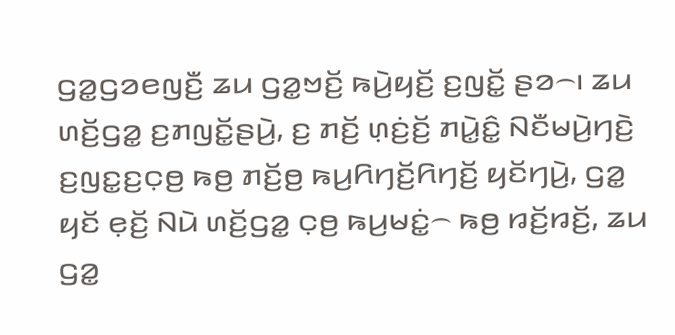ꤞꤤ꤭ꤞꤤꤕꤜꤢꤪ꤬ ꤘꤣ ꤞꤤ꤭ꤠꤢꤩ꤬ ꤒꤣꤧ꤬ꤟꤢꤩ꤬ ꤢ꤬ꤜꤢꤩ꤭ ꤔꤤ꤮꤯ ꤘꤣ ꤛꤢꤩ꤬ꤞꤤ꤭ ꤢ꤬ꤊꤜꤢꤩ꤭ꤔꤣꤧ꤬, ꤢ꤬ ꤊꤢꤩ꤬ ꤛ꤫ꤢꤦ꤬ꤢꤩ꤬ ꤊꤣꤧ꤭ꤢꤨ꤭ ꤡꤢꤪꤗꤣꤧ꤬ꤚꤢꤧ꤬ ꤢ꤬ꤜꤢ꤭ꤢ꤬ꤍ꤫ꤥ꤬ ꤒꤥ꤬ ꤊꤢꤩ꤬ꤥ꤬ ꤒꤣ꤬ꤖꤚꤢꤩ꤬ꤖꤚꤢꤩ꤬ ꤟꤢꤩꤚꤣꤧ꤬, ꤞꤤ꤭ ꤟꤢꤩ ꤕ꤫ꤢꤩ꤬ ꤡꤣꤧ ꤛꤢꤩ꤬ꤞꤤ꤭ ꤍ꤫ꤥ꤬ ꤒꤣ꤬ꤗꤢꤦ꤭꤮ ꤒꤥ꤬ ꤙꤢꤩ꤬ꤙꤢꤩ꤬, ꤘꤣ ꤞꤤ꤭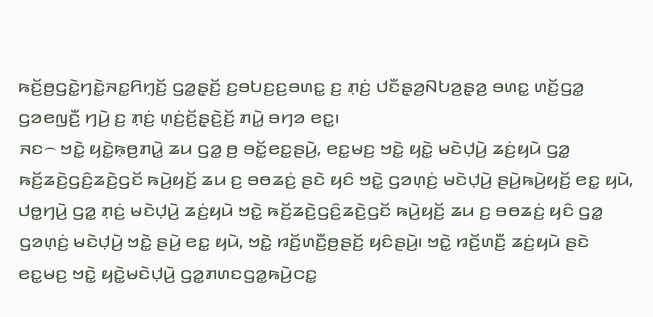ꤒꤢꤩ꤬ꤥ꤬ꤞꤢꤧ꤭ꤚꤢꤧ꤭ꤏꤢ꤭ꤖꤚ꤫ꤢꤩ꤬ ꤞꤤ꤭ꤔ꤫ꤢꤩ꤬ ꤢ꤬ꤋꤝꤢ꤬ꤢ꤬ꤋꤛꤢ꤭ ꤢ꤬ ꤊ꤫ꤢꤦ꤬ ꤓꤢꤪꤔ꤫ꤤ꤬ꤡꤝꤤ꤬ꤔ꤫ꤤ꤬ ꤋꤛꤢ꤭ ꤛꤢꤩ꤬ꤞꤤ꤭ ꤞꤤꤕꤜꤢꤪ꤬ ꤚꤣꤧ꤬ ꤢ꤬ ꤊ꤫ꤢꤦ꤬ ꤛ꤫ꤢꤦ꤬ꤢꤩ꤬ꤔ꤫ꤢꤧ꤬ꤢꤩ꤬ ꤊꤣꤧ꤭ ꤋꤚꤤ ꤕꤢ꤭꤯
ꤏꤢ꤮ ꤠꤢꤧ꤭ ꤟꤢꤧ꤭ꤒ꤫ꤥ꤬ꤊꤣꤧ꤭ ꤘꤣ ꤞꤤ꤭ ꤥ꤬ ꤋꤢꤩ꤭ꤕꤢ꤭ꤔꤣꤧ꤬, ꤕꤢ꤭ꤗꤢ꤬ ꤠꤢꤧ꤭ ꤟꤢꤧ꤭ ꤗꤢꤧꤓ꤫ꤣꤧ꤬ ꤘꤢꤦ꤬ꤟꤣꤧ ꤞꤤ꤭ ꤒꤢꤩ꤬ꤘꤢꤧ꤬ꤞꤢꤨ꤬ꤘꤢꤧ꤬ꤞꤢꤩ ꤒꤣꤧ꤬ꤟꤢꤩ꤬ ꤘꤣ ꤢ꤬ ꤋꤥꤘꤢꤦ꤬ ꤔꤢꤧ ꤟꤢꤨ ꤠꤢꤧ꤭ ꤞꤤꤛ꤫ꤢꤦ꤬ ꤗꤢꤧꤓ꤫ꤣꤧ꤬ ꤔꤣꤧ꤬ꤒꤣꤧ꤬ꤟꤢꤩ꤬ ꤕꤢ꤭ ꤟꤣꤧ, ꤓꤥ꤭ꤚꤣꤧ꤬ ꤞꤤ꤭ ꤊ꤫ꤢꤦ꤬ ꤗꤢꤧꤓ꤫ꤣꤧ꤬ ꤘꤢꤦ꤬ꤟꤣꤧ ꤠꤢꤧ꤭ ꤒꤢꤩ꤬ꤘꤢꤧ꤬ꤞꤢꤨ꤬ꤘꤢꤧ꤬ꤞꤢꤩ ꤒꤣꤧ꤬ꤟꤢꤩ꤬ ꤘꤣ ꤢ꤬ ꤋꤥꤘꤢꤦ꤬ ꤟꤢꤨ ꤞꤤ꤭ ꤞꤤꤛ꤫ꤢꤦ꤬ ꤗꤢꤧꤓ꤫ꤣꤧ꤬ ꤠꤢꤧ꤭ ꤔꤣꤧ꤬ ꤕꤢ꤭ ꤟꤣꤧ, ꤠꤢꤧ꤭ ꤙꤢꤩ꤬ꤛꤢꤪ꤬ꤥ꤬ꤔꤢꤩ꤬ ꤟꤢꤨꤔꤣꤧ꤬꤯ ꤠꤢꤧ꤭ ꤙꤢꤩ꤬ꤛꤢꤪ꤬ ꤘꤢꤦ꤬ꤟꤣꤧ ꤔꤢꤧ ꤕꤢ꤭ꤗꤢ꤬ ꤠꤢꤧ꤭ ꤟꤢꤧ꤭ꤗꤢꤧꤓ꤫ꤣꤧ꤬ ꤞꤤ꤭ꤊꤛꤢꤞꤤ꤭ꤒꤣꤧ꤬ꤍꤢ꤭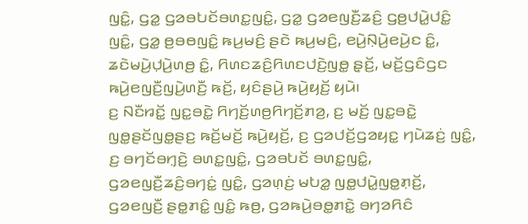ꤜꤢꤨ꤭, ꤞꤤ꤭ ꤞꤤꤋꤝꤢꤩꤋꤛꤢ꤭ꤜꤢꤨ꤭, ꤞꤤ꤭ ꤞꤤꤕꤜꤢꤪ꤬ꤘꤢꤨ꤬ ꤞꤥ꤬ꤓꤣꤧ꤭ꤓꤢꤨ꤭ ꤜꤢꤨ꤭, ꤞꤤ꤭ ꤥ꤬ꤋꤥꤜꤢꤨ꤭ ꤒꤣ꤬ꤗꤢꤨ꤬ ꤔꤢꤧ ꤒꤣ꤬ꤗꤢꤨ꤬, ꤕꤣꤧ꤬ꤡ꤫ꤣꤧ꤬ꤕꤣꤧ꤬ꤢ ꤢꤨ꤭, ꤘꤢꤧꤗꤣꤧ꤬ꤓ꤫ꤣꤧ꤬ꤛꤥ꤬ ꤢꤨ꤭, ꤖꤛꤢꤘꤢꤨ꤬ꤖꤛꤢꤓꤢꤧ꤬ꤜꤥ꤭ ꤔ꤫ꤢꤩ꤬, ꤗꤢꤩ꤬ꤞꤢꤨꤞꤢ ꤒꤣꤧ꤬ꤕꤜꤢꤪ꤬ꤜꤣꤧ꤬ꤛꤢꤪ꤬ ꤒꤢꤩ꤬, ꤟꤢꤨꤔꤣꤧ꤬ ꤒꤣꤧ꤬ꤟꤢꤩ꤬ ꤟꤣꤧ꤯
ꤢ꤬ ꤡꤢꤪꤙꤢꤩ꤭ ꤜꤢ꤭ꤋꤢꤧ꤭ ꤖꤚꤢꤩ꤬ꤛꤥ꤬ꤖꤚꤢꤩ꤬ꤊꤤ꤬, ꤢ꤬ ꤗꤢꤩ꤬ ꤜꤢ꤭ꤋꤢꤧ꤭ ꤜꤥ꤭ꤔꤢꤩꤜꤥ꤭ꤔꤢ꤬ ꤒꤢꤩ꤬ꤗꤢꤩ꤬ ꤒꤣꤧ꤬ꤟꤢꤩ꤬, ꤢ꤬ ꤞꤤꤓꤢꤩ꤬ꤞꤤꤟꤢ꤭ ꤚꤣꤧꤘꤢꤦ꤬ ꤜꤢꤨ꤭, ꤢ꤬ ꤋꤚꤢꤩꤋꤚ꤫ꤢꤧ꤬ ꤋꤛꤢ꤭ꤜꤢꤨ꤭, ꤞꤤꤋꤝꤢꤩ ꤋꤛꤢ꤭ꤜꤢꤨ꤭, ꤞꤤꤕꤜꤢꤪ꤬ꤘꤢꤨ꤬ꤋꤚꤢꤦ꤭ ꤜꤢꤨ꤭, ꤞꤤꤛ꤫ꤢꤦ꤬ ꤗꤝꤤ꤭ ꤜꤥ꤭ꤓꤣꤧ꤭ꤜꤥ꤭ꤊ꤫ꤢꤩ꤬, ꤞꤤꤕꤜꤢꤪ꤬ ꤔꤥ꤭ꤊꤢꤨ꤭ ꤜꤢꤨ꤭ ꤒꤥ꤬, ꤞꤤꤒꤣꤧ꤬ꤋꤥ꤭ꤊꤢꤧ꤭ ꤋꤚꤤꤖꤢꤨ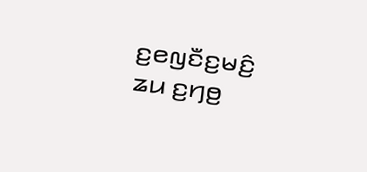ꤢ꤬ꤕꤜꤢꤪꤢ꤬ꤗꤢꤨ꤬ ꤘꤣ ꤢ꤬ꤚꤥ꤬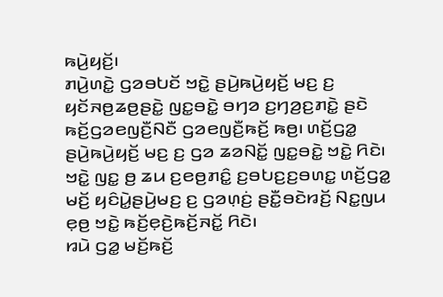ꤒꤣꤧ꤬ꤟꤢꤩ꤬꤯
ꤊꤣꤧ꤬ꤛꤢꤧ꤭ ꤞꤤꤋꤝꤢꤩ ꤠꤢꤧ꤭ ꤔꤣꤧ꤬ꤒꤣꤧ꤬ꤟꤢꤩ꤬ ꤗꤢ꤬ ꤢ꤬ ꤟꤢꤩꤏꤥ꤬ꤘꤥ꤬ꤔꤢꤧ꤭ ꤜꤢ꤭ꤋꤢꤧ꤭ ꤋꤚꤤ ꤢ꤬ꤚꤤ꤬ꤢ꤬ꤊꤢꤧ꤭ ꤔꤢꤧ ꤒꤢꤩ꤬ꤞꤤꤕꤜꤢꤪ꤬ꤡꤢꤪ ꤞꤤꤕꤜꤢꤪ꤬ꤒꤢꤩ꤬ ꤒꤥ꤬꤯ ꤛꤢꤩ꤬ꤞꤤ꤭ ꤔꤣꤧ꤬ꤒꤣꤧ꤬ꤟꤢꤩ꤬ ꤗꤢ꤬ ꤢ꤬ ꤞꤤ ꤘꤤꤡꤢꤩ꤭ ꤜꤢ꤭ꤋꤢꤧ꤭ ꤠꤢꤧ꤭ ꤖꤢꤧ꤯ ꤠꤢꤧ꤭ ꤜꤢ꤭ ꤥ꤬ ꤘꤣ ꤢ꤬ꤕꤥ꤬ꤊꤢꤨ꤭ ꤢ꤬ꤋꤝꤢ꤬ꤢ꤬ꤋꤛꤢ꤭ ꤛꤢꤩ꤬ꤞꤤ꤭ ꤗꤢꤩ꤬ ꤟꤢꤨꤣꤧ꤭ꤔꤣꤧ꤬ꤗꤢ꤬ ꤢ꤬ ꤞꤤꤛ꤫ꤢꤦ꤬ ꤔꤢꤪ꤭ꤋꤢꤧꤙꤢꤩ꤬ ꤡꤢ꤭ꤜꤣ ꤕ꤫ꤥ꤬ ꤠꤢꤧ꤭ ꤒꤢꤩ꤬ꤕ꤫ꤢꤧ꤬ꤒꤢꤩ꤬ꤏꤢꤩ꤭ ꤖꤢꤧ꤯
ꤙꤣꤧ ꤞꤤ꤭ ꤗꤢꤩ꤬ꤒꤢꤩ꤬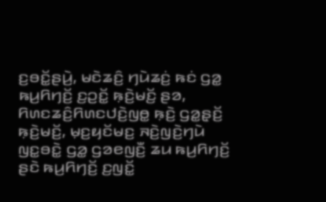ꤢ꤬ꤋꤢꤩ꤭ꤔꤣꤧ꤬, ꤗꤢꤧꤘꤢꤨ꤬ ꤚꤣꤧꤘꤢꤦ꤬ ꤒꤢꤦ ꤞꤤ꤭ ꤒꤣ꤬ꤖꤚꤢꤩ꤬ ꤢ꤬ꤑꤢꤩ꤭ ꤒ꤫ꤢꤧ꤬ꤗꤢꤩ꤬ ꤔꤤ, ꤖꤛꤢꤘꤢꤨ꤬ꤖꤛꤢꤓꤢꤧ꤬ꤜꤥ꤭ ꤒ꤫ꤢꤧ꤬ ꤞꤤ꤭ꤔ꤫ꤢꤩ꤬ ꤒ꤫ꤢꤧ꤬ꤗꤢꤩ꤬, ꤗ꤫ꤢ꤬ꤟꤢꤩꤗꤢ꤬ ꤏꤢꤧ꤬ꤜꤢꤧ꤬ꤚꤣꤧ ꤜꤢ꤭ꤋꤢꤧ꤭ ꤞꤤ꤭ ꤞꤤꤕꤜꤢꤪ꤬ ꤘꤣ ꤒꤣ꤬ꤖꤚꤢꤩ꤬ ꤔꤢꤧ ꤒꤣ꤬ꤖꤚꤢꤩ꤬ ꤢ꤬ꤜꤢꤩ꤭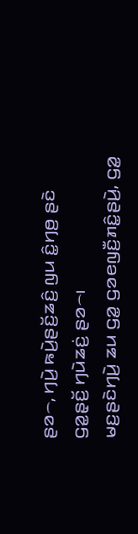ꤔꤤ꤮, ꤚꤣꤧ꤬ ꤒꤣꤧ꤬ꤔꤢꤩ꤬ꤘꤢꤨ꤬ ꤜꤣ ꤢꤨ꤭ꤚꤥ꤬ ꤔꤢꤧ ꤞꤤ꤭ꤔ꤫ꤢꤩ꤬ ꤚꤣꤧꤘꤢꤦ꤬ ꤔꤤ꤮꤯
ꤗꤢ꤬ꤔꤢꤧꤚꤣꤧ꤬ ꤘꤣ ꤞꤤ꤭ ꤞꤤꤕꤜꤢꤪ꤬ꤊꤢꤨ꤭ꤔꤣꤧ꤬, ꤞꤤ꤭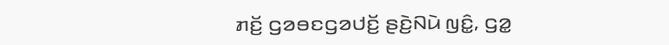ꤊꤢꤩ꤬ ꤞꤤꤋꤢꤞꤤꤓꤢꤩ꤬ ꤔꤢꤧ꤬ꤡꤣꤧ ꤜꤢꤨ꤭, ꤞꤤ꤭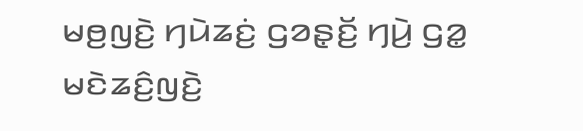ꤗꤥ꤬ꤜꤢꤧ꤬ ꤚꤣꤧꤘꤢꤦ꤬ ꤞꤤꤔ꤫ꤢꤩ꤬ ꤚꤣꤧ꤬ ꤞꤤ꤭ ꤗꤢꤧꤘꤢꤨ꤬ꤜꤢꤧ꤬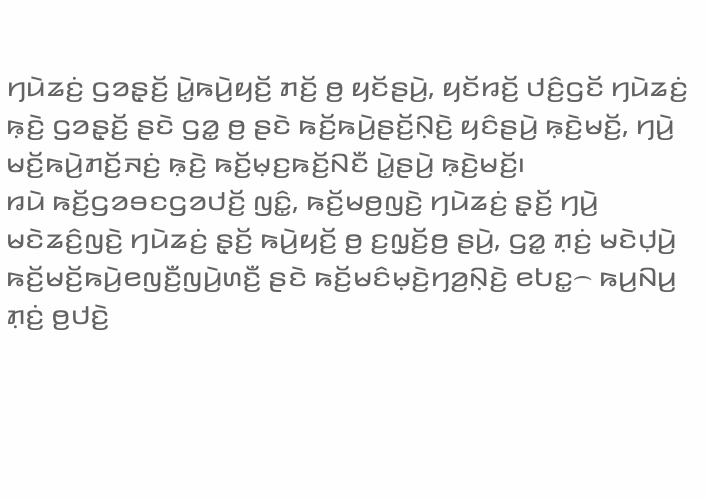ꤚꤣꤧꤘꤢꤦ꤬ ꤞꤤꤔ꤫ꤢꤩ꤬ ꤣꤧ꤭ꤒꤣꤧ꤬ꤟꤢꤩ꤬ ꤊꤢꤩ꤬ ꤥ꤬ ꤟꤢꤩꤔꤣꤧ꤬, ꤟꤢꤩꤙꤢꤩ꤬ ꤓꤢꤨ꤬ꤞꤢꤩ ꤚꤣꤧꤘꤢꤦ꤬ ꤒ꤫ꤢꤧ꤬ ꤞꤤꤔ꤫ꤢꤩ꤬ ꤔꤢꤧ ꤞꤤ꤭ ꤥ꤬ ꤔꤢꤧ ꤒꤢꤩ꤬ꤒꤣꤧ꤬ꤔꤢꤩ꤬ꤡ꤫ꤢꤧ꤬ ꤟꤢꤨꤔꤣꤧ꤬ ꤒ꤫ꤢꤧ꤬ꤗꤢꤩ꤬, ꤚꤣꤧ꤬ ꤗꤢꤩ꤬ꤒꤣꤧ꤬ꤊꤢꤩ꤬ꤏꤢꤦ꤬ ꤒ꤫ꤢꤧ꤬ ꤒꤢꤩ꤬ꤗ꤫ꤢ꤬ꤒꤢꤩ꤬ꤡꤢꤪ ꤣꤧ꤭ꤔꤣꤧ꤬ ꤒ꤫ꤢꤧ꤬ꤗꤢꤩ꤬꤯
ꤙꤣꤧ ꤒꤢꤩ꤬ꤞꤤꤋꤢꤞꤤꤓꤢꤩ꤬ ꤜꤢꤨ꤭, ꤒꤢꤩ꤬ꤗꤥ꤬ꤜꤢꤧ꤬ ꤚꤣꤧꤘꤢꤦ꤬ ꤔ꤫ꤢꤩ꤬ ꤚꤣꤧ꤬ ꤗꤢꤧꤘꤢꤨ꤬ꤜꤢꤧ꤬ ꤚꤣꤧꤘꤢꤦ꤬ ꤔ꤫ꤢꤩ꤬ ꤒꤣꤧ꤬ꤟꤢꤩ꤬ ꤥ꤬ ꤢ꤬ꤜ꤫ꤢꤩ꤬ꤥ꤬ ꤔꤣꤧ꤬, ꤞꤤ꤭ ꤊ꤫ꤢꤦ꤬ ꤗꤢꤧꤓ꤫ꤣꤧ꤬ ꤒꤢꤩ꤬ꤗꤢꤩ꤬ꤒꤣꤧ꤬ꤕꤜꤢꤪ꤬ꤜꤣꤧ꤬ꤛꤢꤪ꤬ ꤔꤢꤧ ꤒꤢꤩ꤬ꤗꤢꤨꤗ꤫ꤢꤧ꤬ꤚꤤ꤬ꤡ꤫ꤢꤧ꤬ ꤕꤝꤢ꤭꤮ ꤒꤣ꤬ꤡꤣ꤬ ꤊ꤫ꤢꤦ꤬ ꤥ꤬ꤓꤢꤧ꤬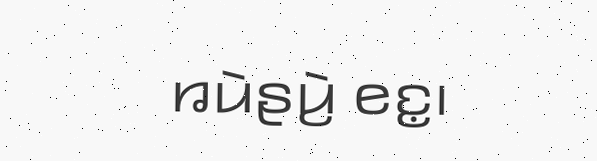ꤙꤣꤧꤔꤣꤧ꤬ ꤕꤢ꤭꤯